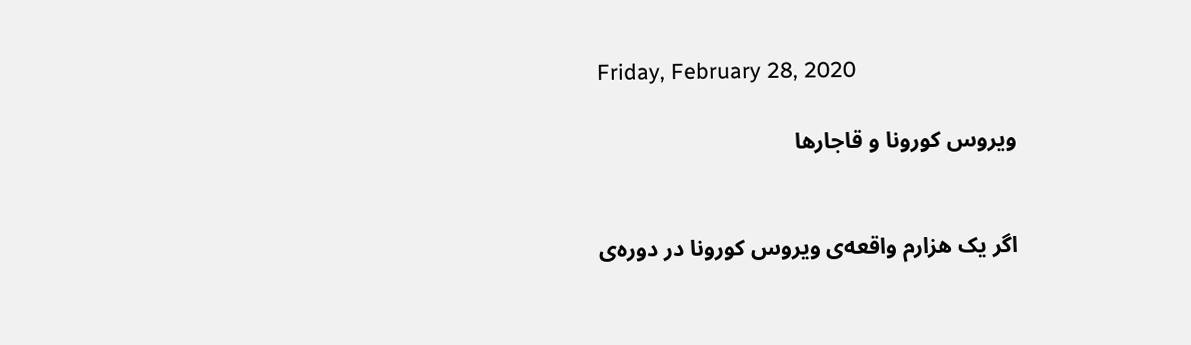Friday, February 28, 2020

ویروس کورونا و قاجارها


اگر یک هزارم واقعه‌ی ویروس کورونا در دوره‌ی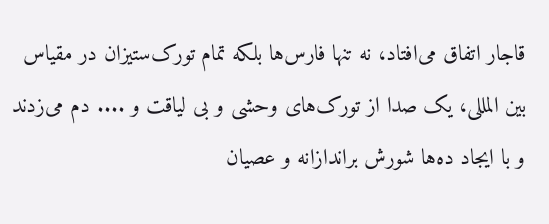قاجار اتفاق می‌افتاد، نه تنها فارس‌ها بلکه تمام تورک‌ستیزان در مقیاس بین المللی، یک صدا از تورک‌های وحشی و بی لیاقت و .... دم می‌زدند و با ایجاد ده‌ها شورش براندازانه و عصیان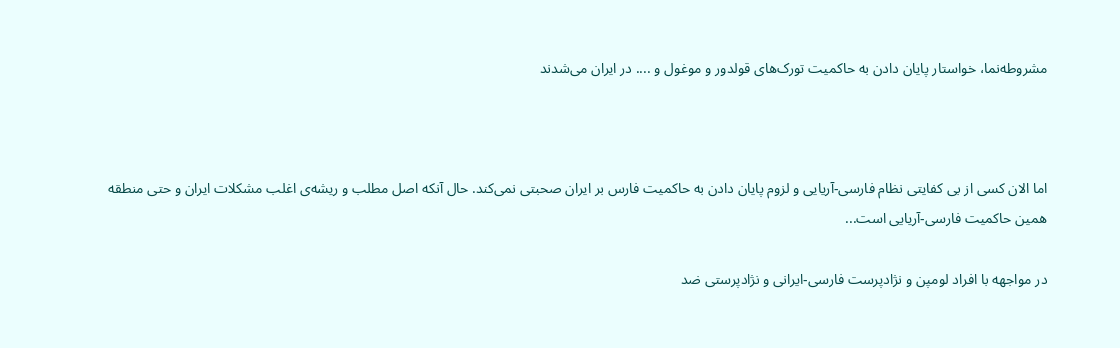مشروطه‌نما، خواستار پایان دادن به حاکمیت تورک‌های قولدور و موغول و .... در ایران می‌شدند



اما الان کسی از بی کفایتی نظام فارسی-آریایی و لزوم پایان دادن به حاکمیت فارس بر ایران صحبتی نمی‌کند. حال آنکه اصل مطلب و ریشه‌ی اغلب مشکلات ایران و حتی منطقه همین حاکمیت فارسی-آریایی است...

در مواجهه با افراد لومپن و نژادپرست فارسی-ایرانی و نژادپرستی ضد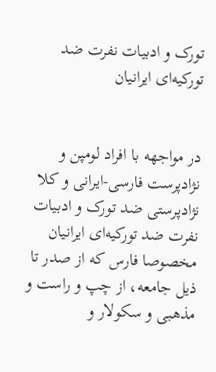تورک و ادبیات نفرت ضد تورکیه‌ای ایرانیان


در مواجهه با افراد لومپن و نژادپرست فارسی-ایرانی و کلا نژادپرستی ضد تورک و ادبیات نفرت ضد تورکیه‌ای ایرانیان مخصوصا فارس که از صدر تا ذیل جامعه، از چپ و راست و مذهبی و سکولار و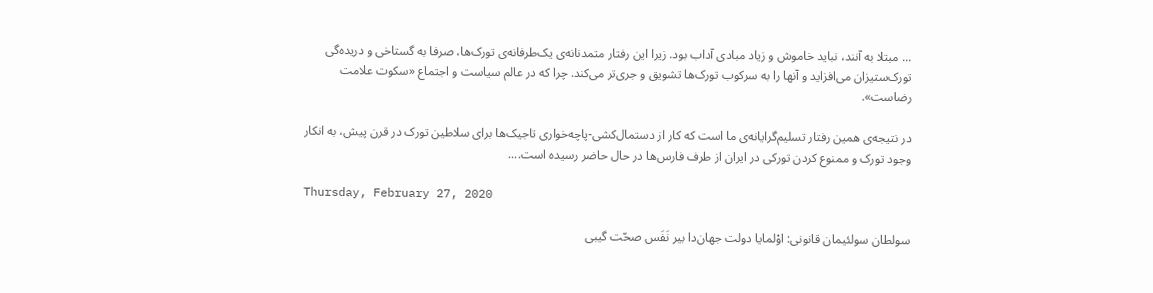... مبتلا به آنند، نباید خاموش و زیاد مبادی آداب بود. زیرا این رفتار متمدنانه‌ی یک‌طرفانه‌ی تورک‌ها‌، صرفا به گستاخی و دریده‌گی تورک‌ستیزان می‌افزاید و آنها را به سرکوب تورک‌ها تشویق و جری‌تر می‌کند. چرا که در عالم سیاست و اجتماع «سکوت علامت رضاست».

در نتیجه‌ی همین رفتار تسلیم‌گرایانه‌ی ما است که کار از دستمال‌کشی-پاچه‌خواری تاجیک‌ها برای سلاطین تورک در قرن پیش، به انکار وجود تورک و ممنوع کردن تورکی در ایران از طرف فارس‌ها در حال حاضر رسیده است....

Thursday, February 27, 2020

سولطان سولئیمان قانونی: اوْلمایا دولت جهان‌دا بیر نَفَس صحّت گیبی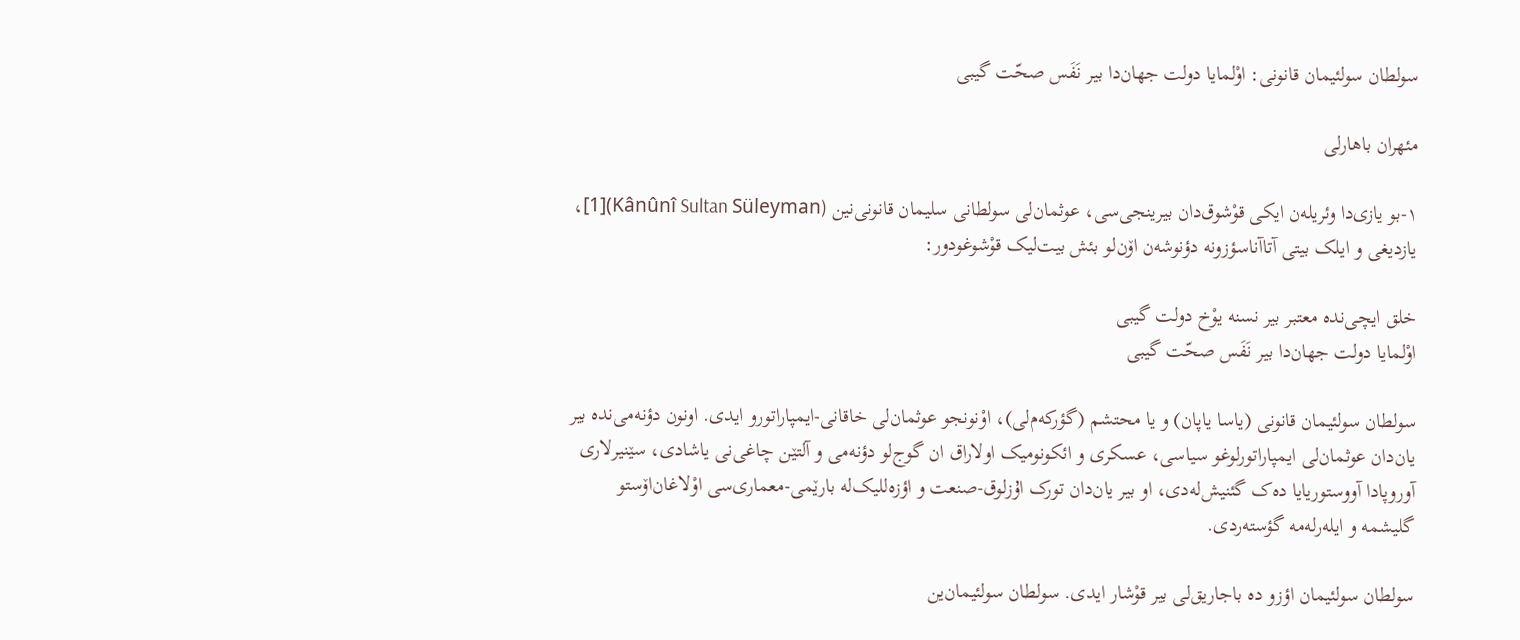سولطان سولئیمان قانونی: اوْلمایا دولت جهان‌دا بیر نَفَس صحّت گیبی

مئهران باهارلی

١-بو یازی‌دا وئریله‌ن ایکی قوْشوق‌دان بیرینجی‌سی، عوثمان‌لی سولطانی سلیمان قانونی‌نین (Kânûnî Sultan Süleyman)[1]، یازدیغی و ایلک بیتی آتاآناسؤزونه دؤنوشه‌ن اۆن‌لو بئش بیت‌لیک قوْشوغودور:

خلق ایچی‌نده معتبر بیر نسنه یوْخ دولت گیبی
اوْلمایا دولت جهان‌دا بیر نَفَس صحّت گیبی

سولطان سولئیمان قانونی (یاسا یاپان) و یا محتشم (گؤرکه‌م‌لی)، اوْنونجو عوثمان‌لی خاقانی-ایمپاراتورو ایدی. اونون دؤنه‌می‌نده بیر یان‌دان عوثمان‌لی ایمپاراتورلوغو سیاسی، عسکری و ائکونومیک اولاراق ان گوج‌لو دؤنه‌می و آلتێن چاغی‌نی یاشادی، سێنیرلاری آوروپادا آووستوریایا ده‌ک گئنیش‌له‌دی، او بیر یان‌دان تورک اۇزلوق-صنعت و اؤزه‌للیک‌له بارێمی-معماری‌سی اوْلاغان‌اۆستو گلیشمه و ایله‌رله‌مه گؤسته‌ردی.

سولطان سولئیمان اؤزو ده باجاریق‌لی بیر قوْشار ایدی. سولطان سولئیمان‌ین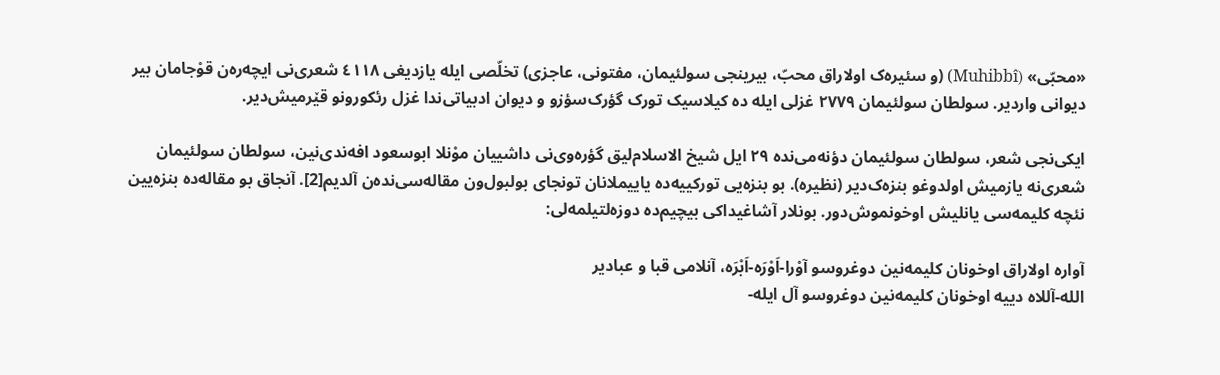«محبّی» (Muhibbî) (و سئیره‌ک اولاراق محبّ، بیرینجی سولئیمان، مفتونی، عاجزی) تخلّصی ایله یازدیغی ٤١١٨ شعری‌نی ایچه‌ره‌ن قوْجامان بیر دیوانی واردیر. سولطان سولئیمان ٢٧٧٩ غزلی ایله ده کیلاسیک تورک گؤرک‌سؤزو و دیوان ادبیاتی‌ندا غزل رئکورونو قێرمیش‌دیر.

ایکی‌نجی شعر، سولطان سولئیمان دؤنه‌می‌نده ٢٩ ایل شیخ الاسلام‌لیق گؤره‌وی‌نی داشییان موْنلا ابوسعود افه‌ندی‌نین، سولطان سولئیمان شعری‌نه یازمیش اولدوغو بنزه‌ک‌دیر (نظیره). بو بنزه‌یی تورکییه‌ده یاییملانان تونجای بولبول‌ون مقاله‌سی‌نده‌ن آلدیم[2]. آنجاق بو مقاله‌ده بنزه‌یین نئچه کلیمه‌سی یانلیش اوخونموش‌دور. بونلار آشاغیداکی بیچیم‌ده دوزه‌لتیلمه‌لی:

آواره اولاراق اوخونان کلیمه‌نین دوغروسو آوْرا-اَوْرَه-اَبْرَه، آنلامی قبا و عبادیر
الله-آللاه دییه اوخونان کلیمه‌نین دوغروسو آل ایله-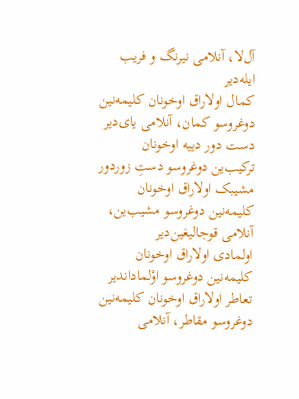آل‌لا، آنلامی نیرنگ و فریب ایله‌دیر
کمال اولاراق اوخونان کلیمه‌نین دوغروسو کمان، آنلامی یای‌دیر
دست دور دییه اوخونان ترکیب‌ین دوغروسو دستِ زوردور
مشیبک اولاراق اوخونان کلیمه‌نین دوغروسو مشیب‌ین، آنلامی قوجالیغین‌دیر
اولمادی اولاراق اوخونان کلیمه‌نین دوغروسو اوْلماداندیر
تعاطر اولاراق اوخونان کلیمه‌نین دوغروسو مقاطر، آنلامی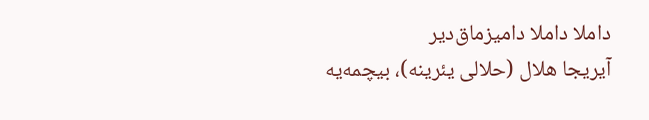داملا داملا دامیزماق‌دیر
آیریجا هلال (حلالی یئرینه)، بیچمه‌یه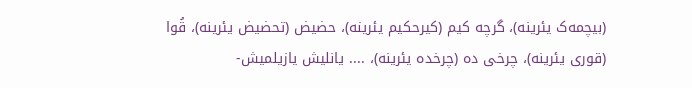(بیچمه‌ک یئرینه)، گرچه کیم (کیرحکیم یئرینه)، حضیض (تحضیض یئرینه)، قُوا (قوری یئرینه)، چرخی ده (چرخده یئرینه)، .... یانلیش یازیلمیش-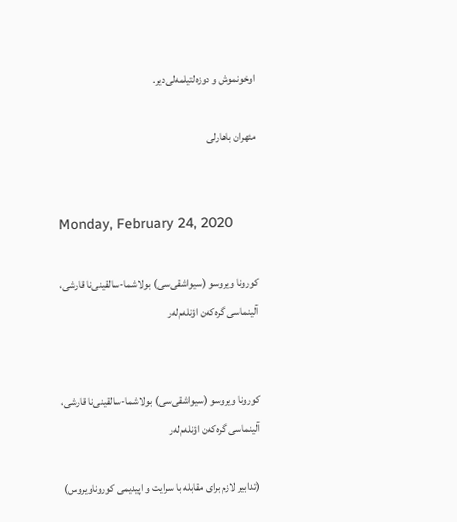اوخونموش و دوزه‌لتیلمه‌لی‌دیر.

مئهران باهارلی


Monday, February 24, 2020

کورونا ویروسو (سیواشقی‌سی) بولاشما-سالقینی‌نا قارشی، آلینماسی گره‌که‌ن اؤنله‌م‌له‌ر


کورونا ویروسو (سیواشقی‌سی) بولاشما-سالقینی‌نا قارشی، آلینماسی گره‌که‌ن اؤنله‌م‌له‌ر

(تدابیر لازم برای مقابله با سرایت و اپیدیمی کوروناویروس)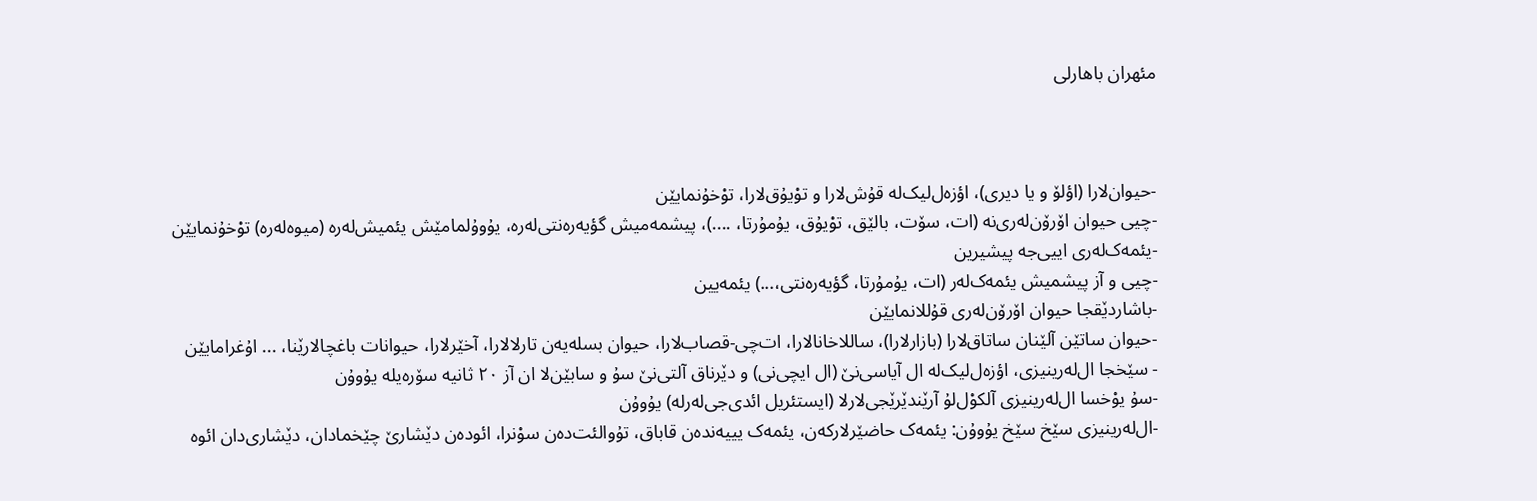مئهران باهارلی



-حیوان‌لارا (اؤلۆ و یا دیری)، اؤزه‌ل‌لیک‌له قۇش‌لارا و توْیۇق‌لارا، توْخۇنمایێن
-چیی حیوان اۆرۆن‌له‌ری‌نه (ات، سۆت، بالێق، توْیۇق، یۇمۇرتا، ....)، پیشمه‌میش گؤیه‌ره‌نتی‌له‌ره، یۇوۇلمامێش یئمیش‌له‌ره (میوه‌له‌ره) توْخۇنمایێن
-یئمه‌ک‌له‌ری اییی‌جه پیشیرین
-چیی و آز پیشمیش یئمه‌ک‌له‌ر (ات، یۇمۇرتا، گؤیه‌ره‌نتی،...) یئمه‌یین
-باشاردێقجا حیوان اۆرۆن‌له‌ری قۇللانمایێن
-حیوان ساتێن آلێنان ساتاق‌لارا (بازارلارا)، ساللاخانالارا، ات‌چی-قصاب‌لارا، حیوان بسله‌یه‌ن تارلالارا، آخێرلارا، حیوانات باغچالارێنا، ... اۇغرامایێن
- سێخجا ال‌له‌رینیزی، اؤزه‌ل‌لیک‌له ال آیاسی‌نێ (ال ایچی‌نی) و دێرناق آلتی‌نێ سۇ و سابێن‌لا ان آز ٢٠ ثانیه سۆره‌یله یۇوۇن
-سۇ یوْخسا ال‌له‌رینیزی آلکوْل‌لۇ آرێندێرێجی‌لارلا (ایستئریل ائدی‌جی‌له‌رله) یۇوۇن
-ال‌له‌رینیزی سێخ سێخ یۇوۇن: یئمه‌ک حاضێرلارکه‌ن، یئمه‌ک یییه‌نده‌ن قاباق، تۇوالئت‌ده‌ن سوْنرا، ائوده‌ن دێشارێ چێخمادان، دێشاری‌دان ائوه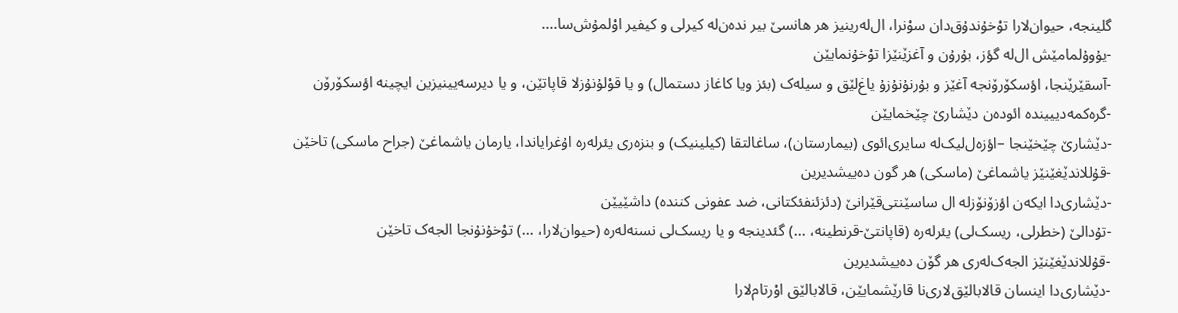گلینجه، حيوان‌لارا توْخۇندۇق‌دان سوْنرا، ال‌له‌رینیز هر هانسێ بیر نده‌ن‌له کیرلی و کیفیر اوْلمۇش‌سا....
-یۇوۇلمامێش ال‌له‌ گؤز، بۇرۇن و آغزێنێزا توْخۇنمایێن
-آسقێرێنجا، اؤسکۆرۆنجه آغێز و بۇرنۇنۇزۇ یاغ‌لێق و سیله‌ک (بئز ویا کاغاز دستمال) و یا قوْلۇنۇزلا قاپاتێن، و یا دیرسه‌یینیزین ایچینه اؤسکۆرۆن
-گره‌کمه‌دییینده ائوده‌ن دێشارێ چێخمایێن
-دێشارێ چێخێنجا –اؤزه‌ل‌لیک‌له سایری‌ائوی (بیمارستان)، ساغالتقا (کیلینیک) و بنزه‌ری یئرله‌ره اۇغرایاندا، یارمان یاشماغێ (جراح‌ ماسکی) تاخێن
-قۇللاندێغێنێز یاشماغێ (ماسکی) هر گون ده‌ییشدیرین
-دێشاری‌دا ایکه‌ن اؤزۆنۆزله ال ساسێنتی‌قێرانێ (دئزئنفئکتانی، ضد عفونی کننده) داشێیێن
-تۇدالێ (خطرلی، ریسک‌لی) یئرله‌ره (قاپانتێ-قرنطينه، ...) گئدینجه و یا ریسک‌لی نسنه‌له‌ره (حیوان‌لارا، ...) توْخۇنۇنجا الجه‌ک تاخێن
-قۇللاندێغێنێز الجه‌ک‌له‌ری هر گۆن ده‌ییشدیرین
-دێشاری‌دا اینسان قالابالێق‌لاری‌نا قارێشمایێن، قالابالێق اوْرتام‌لارا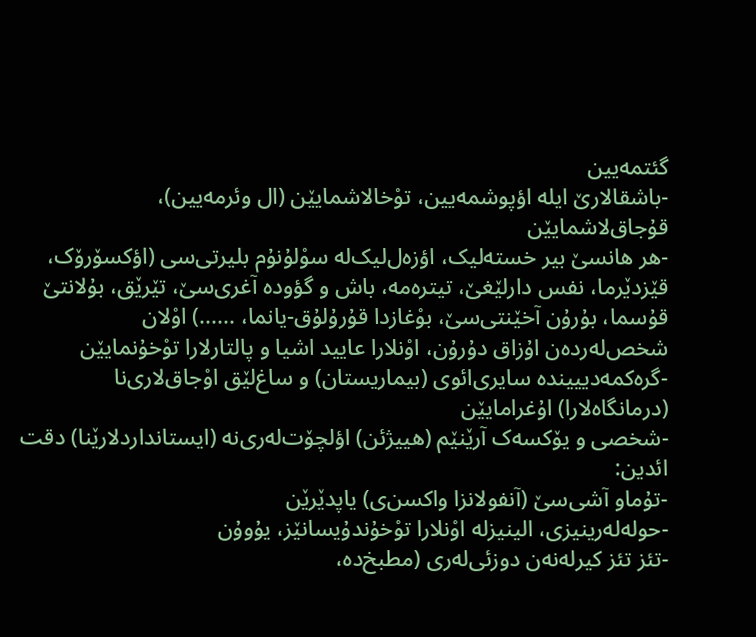گئتمه‌یین
-باشقالارێ ایله اؤپوشمه‌یین، توْخالاشمایێن (ال وئرمه‌یین)، قۇجاق‌لاشمایێن
-هر هانسێ بیر خسته‌لیک، اؤزه‌ل‌لیک‌له سوْلۇنۇم بلیرتی‌سی (اؤکسۆرۆک، قێزدێرما، نفس دارلێغێ، تیتره‌مه، باش و گؤوده آغری‌سێ، تێرێق، بۇلانتێ قۇسما، بۇرۇن آخێنتی‌سێ، بوْغازدا قۇرۇلۇق-یانما، ......) اوْلان شخص‌له‌رده‌ن اۇزاق دۇرۇن، اوْنلارا عایید اشیا و پالتارلارا توْخۇنمایێن
-گره‌کمه‌دییینده سایری‌ائوی (بیماریستان) و ساغ‌لێق اوْجاق‌لاری‌نا (درمانگاه‌لارا) اۇغرامایێن
-شخصی و یۆکسه‌ک آرێنێم (هییژئن) اؤلچۆت‌له‌ری‌نه (ایستانداردلارێنا) دقت ائدین:
-تۇماو آشی‌سێ (آنفولانزا واکسن‌ی) یاپدێرێن
-حوله‌له‌رینیزی، ا‌لینیزله اوْنلارا توْخۇندۇیسانێز، یۇوۇن
-تئز تئز کیرله‌نه‌ن دوزئی‌له‌ری (مطبخ‌ده،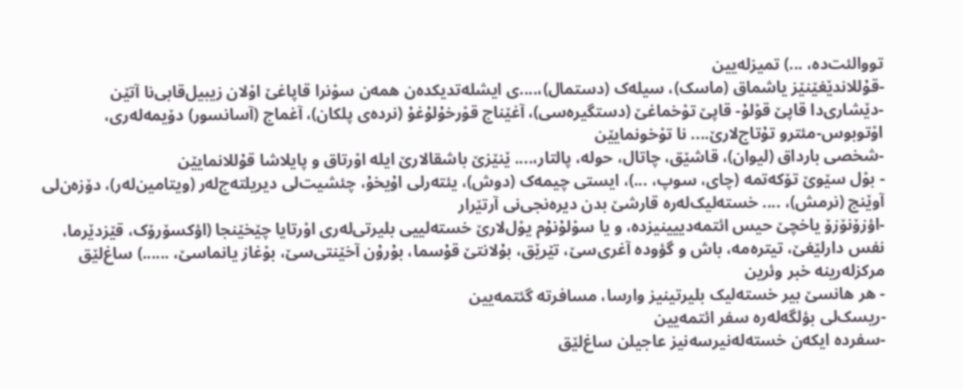تووالئت‌ده، ...) تمیزله‌یین
-قۇللاندێغێنێز یاشماق (ماسک)، سیله‌ک (دستمال)،....ی ایشله‌تدیکده‌ن همه‌ن سوْنرا قاپاغێ اوْلان زیبیل‌قابی‌نا آتێن
-دێشاری‌دا قاپێ قوْلۇ- قاپێ توْخماغێ (دستگیره‌سی)، آغێناج قوْرخۇلۇغۇ (نرده‌ی پلکان)، آغماج (آسانسور) دۆیمه‌له‌ری، اوْتوبوس-مئترو تۇتاج‌لارێ.... نا توْخونمایێن
-شخصی بارداق (لیوان)، قاشێق، چاتال، حوله، پالتار،.... ێنێزێ باشقالارێ ایله اوْرتاق و پایلاشا قۇللانمایێن
- بوْل سێوێ تۆکه‌تمه (چای، سوپ، ...)، ایستی چیمه‌ک (دوش)، یئته‌رلی اۇیخۇ، چئشیت‌لی دیریلته‌ج‌له‌ر (ویتامین‌له‌ر)، دۆزه‌ن‌لی آوێنج (نرمش)، .... خسته‌لیک‌له‌ره قارشێ بدن دیره‌نجی‌نی آرتێرار
-اؤزۆنۆزۆ یاخچێ حیس ائتمه‌دییینیزده، و یا سوْلۇنۇم یوْل‌لارێ خسته‌لییی بلیرتی‌له‌ری اوْرتایا چێخێنجا (اؤکسۆرۆک، قێزدێرما، نفس دارلێغێ، تیتره‌مه، باش و گؤوده آغری‌سێ، تێرێق، بۇلانتێ قۇسما، بۇرۇن آخێنتی‌سێ، بوْغاز یانماسێ، ......) ساغ‌لێق مرکزله‌رینه خبر وئرین
- هر هانسێ بیر خسته‌لیک بلیرتینیز وارسا، مسافرته گئتمه‌یین
-ریسک‌لی بؤلگه‌له‌ره سفر ائتمه‌یین
-سفرده ایکه‌ن خسته‌له‌نیرسه‌نیز عاجیلن ساغ‌لێق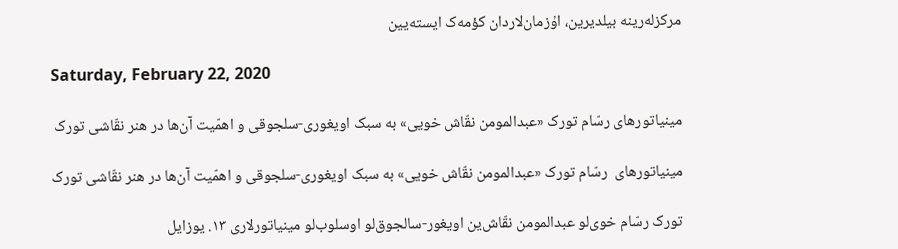مرکزله‌رینه بیلدیرین، اۇزمان‌لاردان کؤمه‌ک ایسته‌یین

Saturday, February 22, 2020

مینیاتورهای رسّام تورک «عبدالمومن نقّاش خویی» به سبک اویغوری-سلجوقی و اهمّیت آن‌ها در هنر نقّاشی تورک

مینیاتورهای  رسّام تورک «عبدالمومن نقّاش خویی» به سبک اویغوری-سلجوقی و اهمّیت آن‌ها در هنر نقّاشی تورک

تورک رسّام خوی‌لو عبدالمومن نقّاش‌ین اویغور-سالجوق‌لو اوسلوب‌لو مینیاتورلاری ١٣. یوزایل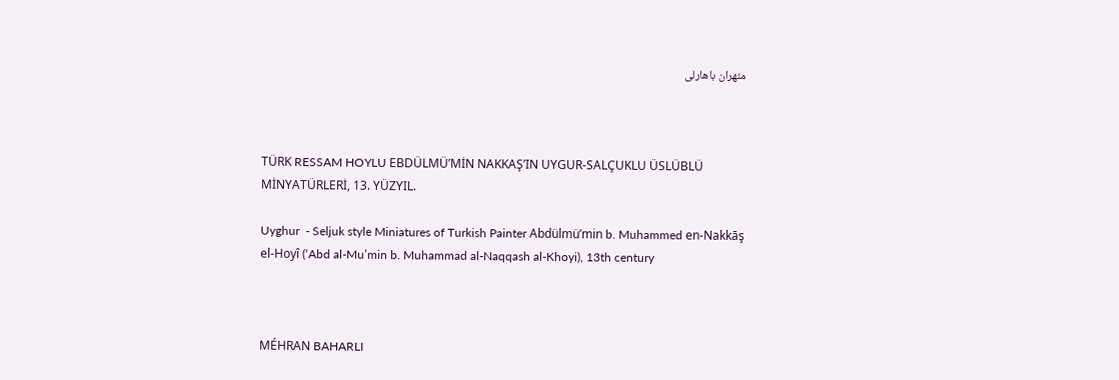مئهران باهارلی



TÜRK RESSAM HOYLU EBDÜLMÜ’MİN NAKKAŞ’IN UYGUR-SALÇUKLU ÜSLÜBLÜ MİNYATÜRLERİ, 13. YÜZYIL.

Uyghur  - Seljuk style Miniatures of Turkish Painter Abdülmü’min b. Muhammed en-Nakkāş el-Hoyî (‘Abd al-Mu’min b. Muhammad al-Naqqash al-Khoyi), 13th century



MÉHRAN BAHARLI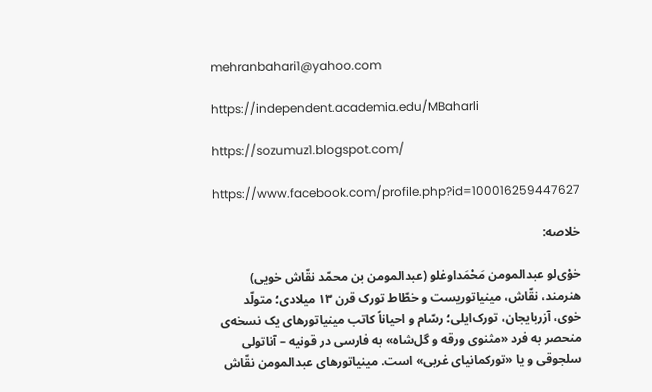mehranbahari1@yahoo.com

https://independent.academia.edu/MBaharli

https://sozumuz1.blogspot.com/

https://www.facebook.com/profile.php?id=100016259447627

خلاصه:

خوْی‌لو عبدالمومن مَحْمَداوغلو (عبدالمومن بن محمّد نقّاش خویی) هنرمند، نقّاش، مینیاتوریست و خطّاط تورک قرن ١٣ میلادی؛ متولّد خوی، آزربایجان، تورک‌ایلی؛ رسّام و احیاناً کاتب مینیاتورهای یک نسخه‌‌ی منحصر به فرد «مثنوی ورقه و گل‌شاه» به فارسی در قونیه – آناتولی سلجوقی و یا «تورکمانیای غربی» است. مینیاتورهای عبدالمومن نقّاش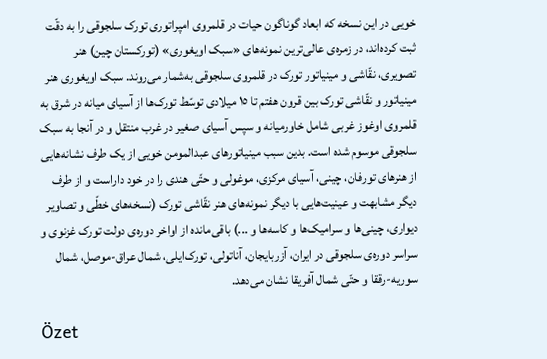خویی در این نسخه‌ که ابعاد گوناگون حیات در قلمروی امپراتوری تورک سلجوقی را به دقّت ثبت کرده‌اند، در زمره‌ی عالی‌ترین نمونه‌های «سبک اویغوری» (تورکستان چین) هنر تصویری، نقّاشی و مینیاتور تورک در قلمروی سلجوقی به‌شمار می‌روند. سبک اویغوری هنر مینیاتور و نقّاشی تورک بین قرون هفتم تا ١٥ میلادی توسّط تورک‌ها از آسیای میانه در شرق به قلمروی اوغوز غربی شامل خاورمیانه و سپس آسیای صغیر در غرب منتقل و در آنجا به سبک سلجوقی موسوم شده است. بدین سبب مینیاتورهای عبدالمومن خویی از یک طرف نشانه‌هایی از هنرهای تورفان، چینی، آسیای مرکزی، موغولی و حتّی هندی را در خود داراست و از طرف دیگر مشابهت و عینیت‌هایی با دیگر نمونه‌های هنر نقّاشی تورک (نسخه‌های خطّی و تصاویر دیواری، چینی‌ها و سرامیک‌ها و کاسه‌ها و ...) باقی‌مانده از اواخر دوره‌ی دولت تورک غزنوی و سراسر دوره‌ی سلجوقی در ایران، آزربایجان، آناتولی، تورک‌ایلی، شمال عراق-موصل، شمال سوریه-رققا و حتّی شمال آفریقا نشان می‌دهد.

Özet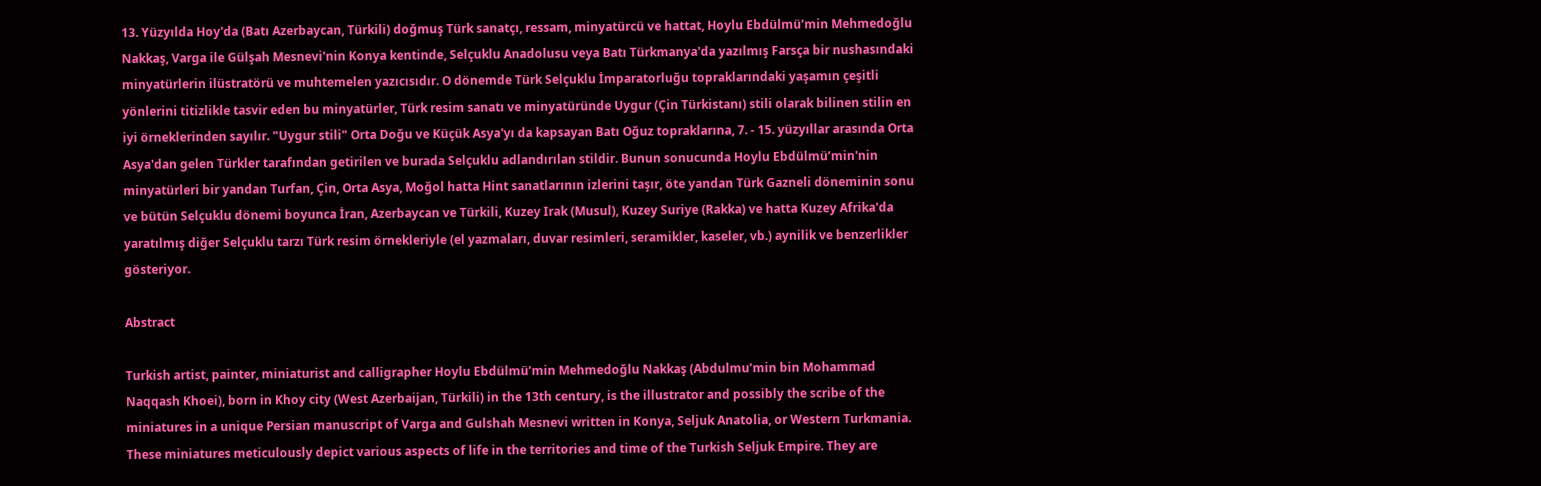13. Yüzyılda Hoy'da (Batı Azerbaycan, Türkili) doğmuş Türk sanatçı, ressam, minyatürcü ve hattat, Hoylu Ebdülmü’min Mehmedoğlu Nakkaş, Varga ile Gülşah Mesnevi'nin Konya kentinde, Selçuklu Anadolusu veya Batı Türkmanya'da yazılmış Farsça bir nushasındaki minyatürlerin ilüstratörü ve muhtemelen yazıcısıdır. O dönemde Türk Selçuklu İmparatorluğu topraklarındaki yaşamın çeşitli yönlerini titizlikle tasvir eden bu minyatürler, Türk resim sanatı ve minyatüründe Uygur (Çin Türkistanı) stili olarak bilinen stilin en iyi örneklerinden sayılır. "Uygur stili" Orta Doğu ve Küçük Asya'yı da kapsayan Batı Oğuz topraklarına, 7. - 15. yüzyıllar arasında Orta Asya'dan gelen Türkler tarafından getirilen ve burada Selçuklu adlandırılan stildir. Bunun sonucunda Hoylu Ebdülmü’min'nin minyatürleri bir yandan Turfan, Çin, Orta Asya, Moğol hatta Hint sanatlarının izlerini taşır, öte yandan Türk Gazneli döneminin sonu ve bütün Selçuklu dönemi boyunca İran, Azerbaycan ve Türkili, Kuzey Irak (Musul), Kuzey Suriye (Rakka) ve hatta Kuzey Afrika'da yaratılmış diğer Selçuklu tarzı Türk resim örnekleriyle (el yazmaları, duvar resimleri, seramikler, kaseler, vb.) aynilik ve benzerlikler gösteriyor.

Abstract

Turkish artist, painter, miniaturist and calligrapher Hoylu Ebdülmü’min Mehmedoğlu Nakkaş (Abdulmu’min bin Mohammad Naqqash Khoei), born in Khoy city (West Azerbaijan, Türkili) in the 13th century, is the illustrator and possibly the scribe of the miniatures in a unique Persian manuscript of Varga and Gulshah Mesnevi written in Konya, Seljuk Anatolia, or Western Turkmania. These miniatures meticulously depict various aspects of life in the territories and time of the Turkish Seljuk Empire. They are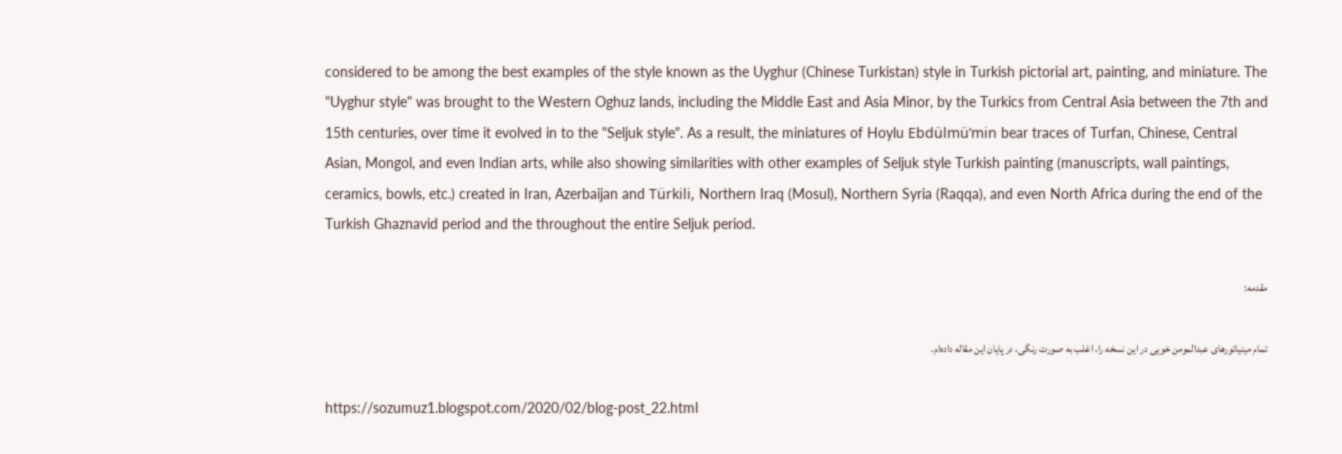considered to be among the best examples of the style known as the Uyghur (Chinese Turkistan) style in Turkish pictorial art, painting, and miniature. The "Uyghur style" was brought to the Western Oghuz lands, including the Middle East and Asia Minor, by the Turkics from Central Asia between the 7th and 15th centuries, over time it evolved in to the "Seljuk style". As a result, the miniatures of Hoylu Ebdülmü’min bear traces of Turfan, Chinese, Central Asian, Mongol, and even Indian arts, while also showing similarities with other examples of Seljuk style Turkish painting (manuscripts, wall paintings, ceramics, bowls, etc.) created in Iran, Azerbaijan and Türkili, Northern Iraq (Mosul), Northern Syria (Raqqa), and even North Africa during the end of the Turkish Ghaznavid period and the throughout the entire Seljuk period.

مقدمه:

تمام مینیاتورهای عبدالمومن خویی در این نسخه را، اغلب به صورت رنگی، در پایان این مقاله داده‌ام.

https://sozumuz1.blogspot.com/2020/02/blog-post_22.html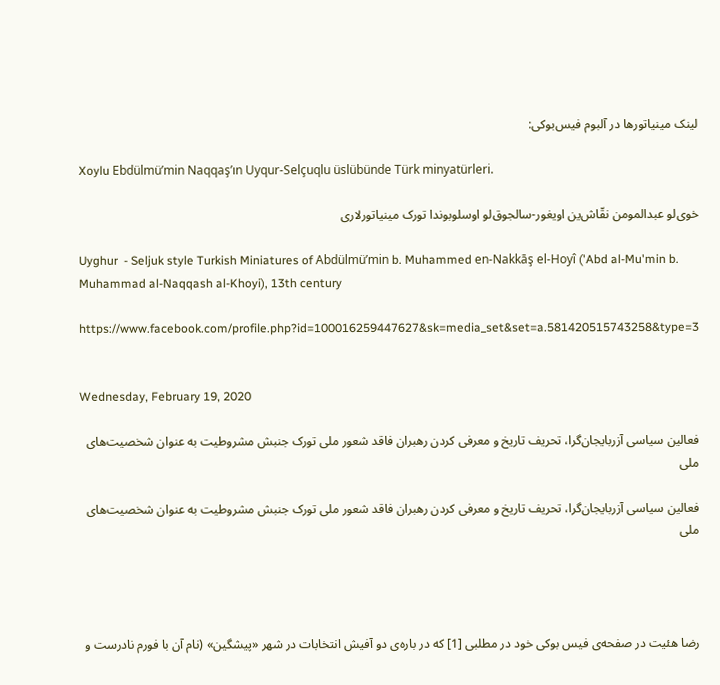لینک مینیاتورها در آلبوم فیس‌بوکی:

Xoylu Ebdülmü’min Naqqaş’ın Uyqur-Selçuqlu üslübünde Türk minyatürleri.

خوی‌لو عبدالمومن نقّاش‌ین اویغور-سالجوق‌لو اوسلوبوندا تورک مینیاتورلاری

Uyghur  - Seljuk style Turkish Miniatures of Abdülmü’min b. Muhammed en-Nakkāş el-Hoyî ('Abd al-Mu'min b. Muhammad al-Naqqash al-Khoyi), 13th century

https://www.facebook.com/profile.php?id=100016259447627&sk=media_set&set=a.581420515743258&type=3


Wednesday, February 19, 2020

فعالین سیاسی آزربایجان‌گرا، تحریف تاریخ و معرفی کردن رهبران فاقد شعور ملی تورک جنبش مشروطیت به عنوان شخصیت‌های ملی

فعالین سیاسی آزربایجان‌گرا، تحریف تاریخ و معرفی کردن رهبران فاقد شعور ملی تورک جنبش مشروطیت به عنوان شخصیت‌های ملی




رضا هئیت در صفحه‌ی فیس بوکی خود در مطلبی [1] که در باره‌ی دو آفیش انتخابات در شهر «پیشگین» (نام آن با فورم نادرست و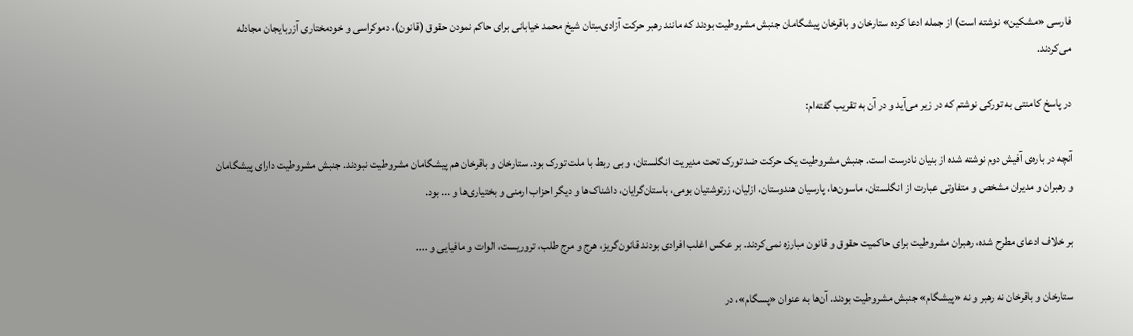فارسی «مشکین» نوشته است) از جمله ادعا کرده ستارخان و باقرخان پیشگامان جنبش مشروطیت بودند که مانند رهبر حرکت آزادی‌سِتان شیخ محمد خیابانی برای حاکم نمودن حقوق (قانون)، دموکراسی و خودمختاری آزربایجان مجادله می‌کردند.

در پاسخ کامنتی به تورکی نوشتم که در زیر می‌آید و در آن به تقریب گفته‌ام:

آنچه در باره‌ی آفیش دوم نوشته شده از بنیان نادرست است. جنبش مشروطیت یک حرکت ضد تورک تحت مدیریت انگلستان، و بی ربط با ملت تورک بود. ستارخان و باقرخان هم پیشگامان مشروطیت نبودند. جنبش مشروطیت دارای پیشگامان و رهبران و مدیران مشخص و متفاوتی عبارت از انگلستان، ماسون‌ها، پارسیان هندوستان، ازلیان، زرتوشتیان بومی، باستان‌گرایان، داشناک‌ها و دیگر احزاب ارمنی و بختیاری‌ها و ... بود.

بر خلاف ادعای مطرح شده، رهبران مشروطیت برای حاکمیت حقوق و قانون مبارزه نمی‌کردند. بر عکس اغلب افرادی بودند قانون‌گریز، هرج و مرج طلب، تروریست، الوات و مافیایی و ....

ستارخان و باقرخان نه رهبر و نه «پیشگام» جنبش مشروطيت بودند. آن‌ها به عنوان «پسگام»، در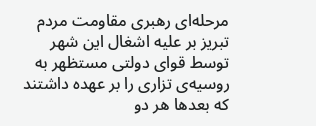مرحله‌ای رهبری مقاومت مردم تبریز بر علیه اشغال این شهر توسط قوای دولتی مستظهر به روسیه‌ی تزاری را بر عهده داشتند که بعدها هر دو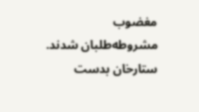مغضوب مشروطه‌طلبان شدند. ستارخان بدست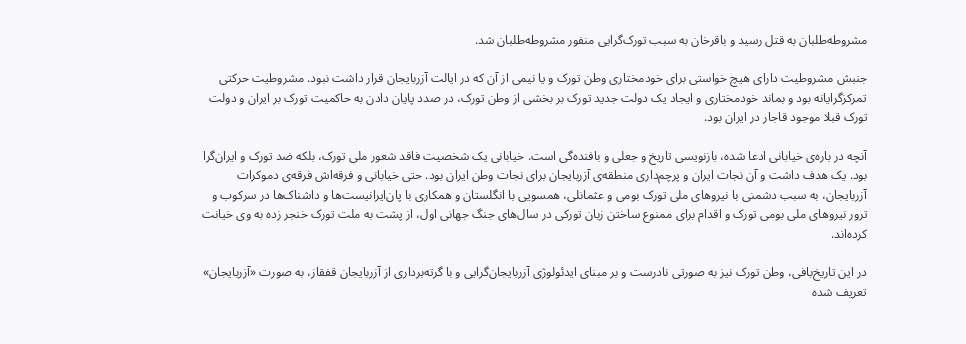مشروطه‌طلبان به قتل رسید و باقرخان به سبب تورک‌گرایی منفور مشروطه‌طلبان شد.

جنبش مشروطیت دارای هیچ خواستی برای خودمختاری وطن تورک و یا نیمی از آن که در ایالت آزربایجان قرار داشت نبود. مشروطیت حرکتی تمرکزگرایانه بود و بماند خودمختاری و ایجاد یک دولت جدید تورک بر بخشی از وطن تورک، در صدد پایان دادن به حاکمیت تورک بر ایران و دولت تورک قبلا موجود قاجار در ایران بود.

آنچه در باره‌ی خیابانی ادعا شده، بازنویسی تاریخ و جعلی و بافنده‌گی است. خیابانی یک شخصیت فاقد شعور ملی تورک، بلکه ضد تورک و ایران‌گرا بود. یک هدف داشت و آن نجات ایران و پرچم‌داری منطقه‌ی آزربایجان برای نجات وطن ایران بود. حتی خیابانی و فرقه‌اش فرقه‌ی دموکرات آزربایجان، به سبب دشمنی با نیروهای ملی تورک بومی و عثمانلی، همسویی با انگلستان و همکاری با پان‌ایرانیست‌ها و داشناک‌ها در سرکوب و ترور نیروهای ملی بومی تورک و اقدام برای ممنوع ساختن زبان تورکی در سال‌های جنگ جهانی اول، از پشت به ملت تورک خنجر زده به وی خیانت کرده‌اند.

در این تاریخ‌بافی، وطن تورک نیز به صورتی نادرست و بر مبنای ایدئولوژی آزربایجان‌گرایی و با گرته‌برداری از آزربایجان قفقاز، به صورت «آزربایجان» تعریف شده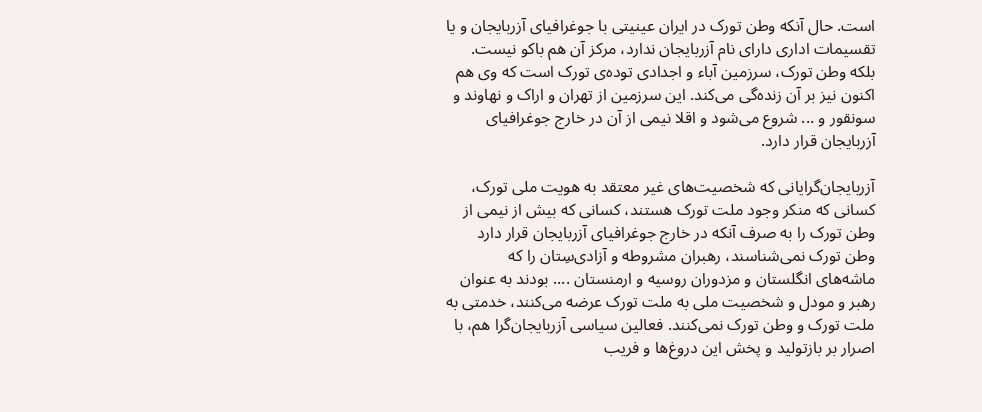است. حال آنکه وطن تورک در ایران عینیتی با جوغرافیای آزربایجان و یا تقسیمات اداری دارای نام آزربایجان ندارد، مرکز آن هم باکو نیست. بلکه وطن تورک، سرزمین آباء و اجدادی توده‌ی تورک است که وی هم اکنون نیز بر آن زنده‌گی می‌کند. این سرزمین از تهران و اراک و نهاوند و سونقور و ... شروع می‌شود و اقلا نیمی از آن در خارج جوغرافیای آزربایجان قرار دارد.

آزربایجان‌گرایانی که شخصیت‌های غیر معتقد به هویت ملی تورک، کسانی که منکر وجود ملت تورک هستند، کسانی که بیش از نیمی از وطن تورک را به صرف آنکه در خارج جوغرافیای آزربایجان قرار دارد وطن تورک نمی‌شناسند، رهبران مشروطه و آزادی‌سِتان را که ماشه‌های انگلستان و مزدوران روسیه و ارمنستان .... بودند به عنوان رهبر و مودل و شخصیت ملی به ملت تورک عرضه می‌کنند، خدمتی به ملت تورک و وطن تورک نمی‌کنند. فعالین سیاسی آزربایجان‌گرا هم، با اصرار بر بازتولید و پخش این دروغ‌ها و فریب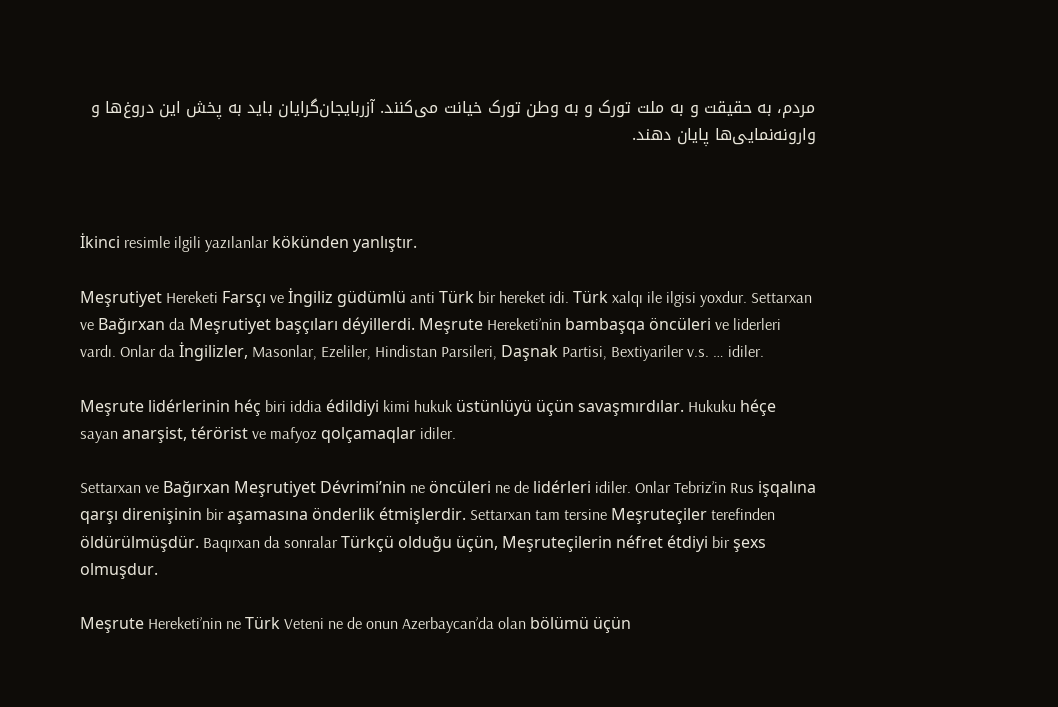مردم، به حقیقت و به ملت تورک و به وطن تورک خیانت می‌کنند. آزربایجان‌گرایان باید به پخش این دروغ‌ها و وارونه‌نمایی‌ها پایان دهند.



İkinci resimle ilgili yazılanlar kökünden yanlıştır.

Meşrutiyet Hereketi Farsçı ve İngiliz güdümlü anti Türk bir hereket idi. Türk xalqı ile ilgisi yoxdur. Settarxan ve Bağırxan da Meşrutiyet başçıları déyillerdi. Meşrute Hereketi’nin bambaşqa öncüleri ve liderleri vardı. Onlar da İngilizler, Masonlar, Ezeliler, Hindistan Parsileri, Daşnak Partisi, Bextiyariler v.s. … idiler.

Meşrute lidérlerinin héç biri iddia édildiyi kimi hukuk üstünlüyü üçün savaşmırdılar. Hukuku héçe sayan anarşist, térörist ve mafyoz qolçamaqlar idiler.

Settarxan ve Bağırxan Meşrutiyet Dévrimi’nin ne öncüleri ne de lidérleri idiler. Onlar Tebriz’in Rus işqalına qarşı direnişinin bir aşamasına önderlik étmişlerdir. Settarxan tam tersine Meşruteçiler terefinden öldürülmüşdür. Baqırxan da sonralar Türkçü olduğu üçün, Meşruteçilerin néfret étdiyi bir şexs olmuşdur.

Meşrute Hereketi’nin ne Türk Veteni ne de onun Azerbaycan’da olan bölümü üçün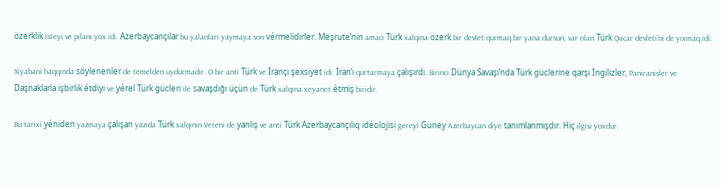özerklik isteyi ve pılanı yox idi. Azerbaycançılar bu yalanları yaymaya son vérmelidirler. Meşrute’nin amacı Türk xalqına özerk bir devlet qurmaq bir yana dursun, var olan Türk Qacar devleti’ni de yıxmaq idi.

Xiyabani haqqında söylenenler de temelden uydurmadır. O bir anti Türk ve İrançı şexsiyet idi. İran’ı qurtarmaya çalışırdı. Birinci Dünya Savaşı’nda Türk güclerine qarşı İngilizler, Paniranisler ve Daşnaklarla işbirlik étdiyi ve yérel Türk gücleri ile savaşdığı üçün de Türk xalqına xeyanet étmiş biridir.

Bu tarixi yéniden yazmaya çalışan yazıda Türk xalqının Veteni de yanlış ve anti Türk Azerbaycançılıq idéolojisi gereyi Güney Azerbaycan diye tanımlanmışdır. Hiç ilgisi yoxdur.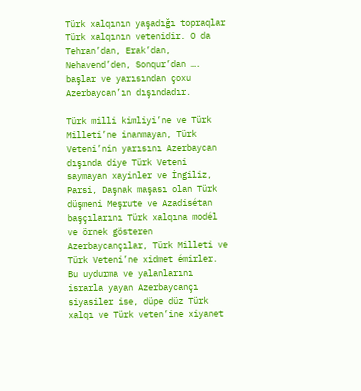Türk xalqının yaşadığı topraqlar Türk xalqının vetenidir. O da Tehran’dan, Erak’dan, Nehavend’den, Sonqur’dan …. başlar ve yarısından çoxu Azerbaycan’ın dışındadır.

Türk milli kimliyi’ne ve Türk Milleti’ne inanmayan, Türk Veteni’nin yarısını Azerbaycan dışında diye Türk Veteni saymayan xayinler ve İngiliz, Parsi, Daşnak maşası olan Türk düşmeni Meşrute ve Azadisétan başçılarını Türk xalqına modél ve örnek gösteren Azerbaycançılar, Türk Milleti ve Türk Veteni’ne xidmet émirler. Bu uydurma ve yalanlarını israrla yayan Azerbaycançı siyasiler ise, düpe düz Türk xalqı ve Türk veten’ine xiyanet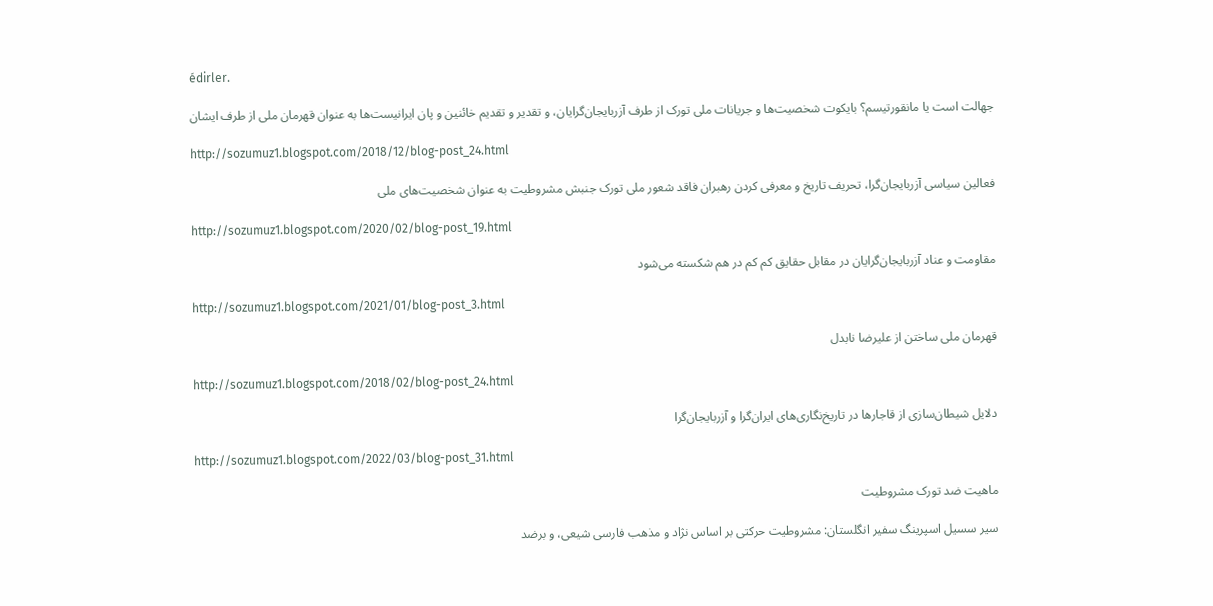édirler.

جهالت است یا مانقورتیسم؟ بایکوت شخصیت‌ها و جریانات ملی تورک از طرف آزربایجان‌گرایان، و تقدیر و تقدیم خائنین و پان ایرانیست‌ها به عنوان قهرمان ملی از طرف ایشان

http://sozumuz1.blogspot.com/2018/12/blog-post_24.html

فعالین سیاسی آزربایجان‌گرا، تحریف تاریخ و معرفی کردن رهبران فاقد شعور ملی تورک جنبش مشروطیت به عنوان شخصیت‌های ملی

http://sozumuz1.blogspot.com/2020/02/blog-post_19.html

مقاومت و عناد آزربایجان‌گرایان در مقابل حقایق کم کم در هم شکسته می‌شود

http://sozumuz1.blogspot.com/2021/01/blog-post_3.html

قهرمان ملی ساختن از علیرضا نابدل

http://sozumuz1.blogspot.com/2018/02/blog-post_24.html

دلایل شیطان‌سازی از قاجارها در تاریخ‌نگاری‌های ایران‌گرا و آزربایجان‌گرا

http://sozumuz1.blogspot.com/2022/03/blog-post_31.html

ماهیت ضد تورک مشروطیت

سیر سسیل اسپرینگ سفیر انگلستان: مشروطیت حرکتی بر اساس نژاد و مذهب فارسی شیعی، و برضد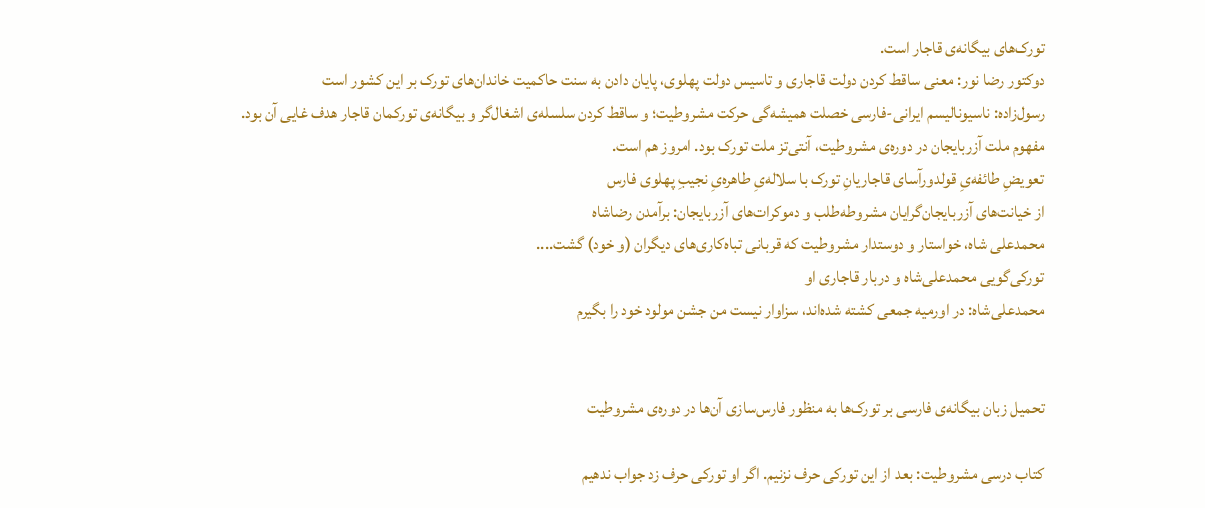تورک‌های بیگانه‌ی قاجار است.
دوکتور رضا نور: معنی ساقط کردن دولت قاجاری و تاسيس دولت پهلوی، پايان دادن به سنت حاکميت خاندان‌های تورک بر اين کشور است
رسول‌زاده: ناسيوناليسم ايرانی-فارسی خصلت هميشه‌گی حرکت مشروطيت؛ و ساقط کردن سلسله‌ی اشغال‌گر و بيگانه‌ی تورکمان قاجار هدف غايی آن بود.
مفهوم ملت آزربایجان در دوره‌ی مشروطیت، آنتی‌تز ملت تورک بود. امروز هم است.
تعویضِ طائفه‌یِ قولدورآسای قاجاریانِ تورک با سلاله‌یِ طاهره‌یِ نجیبِ پهلوی فارس
از خيانت‌های آزربايجان‌گرايان مشروطه‌طلب و دموکرات‌های آزربايجان: برآمدن رضاشاه
محمدعلی شاه، خواستار و دوستدار مشروطیت که قربانی تباه‌کاری‌های دیگران (و خود) گشت....
تورکی‌گویی محمدعلی‌شاه و دربار قاجاری او
محمدعلی‌شاه: در اورمیه جمعی کشته شده‌اند، سزاوار نیست من جشن مولود خود را بگیرم


تحمیل زبان بیگانه‌ی فارسی بر تورک‌ها به منظور فارس‌سازی آن‌ها در دوره‌ی مشروطیت

کتاب درسی مشروطیت: بعد از این تورکی حرف نزنیم. اگر او تورکی حرف زد جواب ندهیم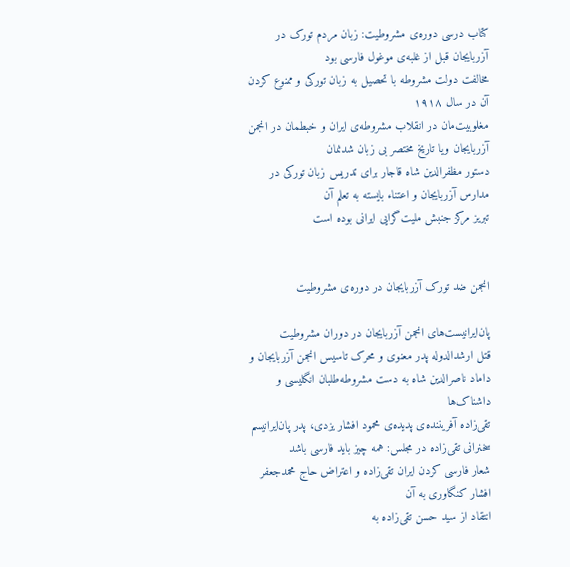کتاب درسی دوره‌ی مشروطیت: زبان مردم تورک در آزربایجان قبل از غلبه‌ی موغول فارسی بود
مخالفت دولت مشروطه با تحصیل به زبان تورکی و ممنوع کردن آن در سال ١٩١٨
مغلوبیت‌مان در انقلاب مشروطه‌ی ایران و خبطمان در انجمن آزربایجان ویا تاریخ مختصر بی زبان شدنمان
دستور مظفرالدین شاه قاجار برای تدریس زبان تورکی در مدارس آزربایجان و اعتناء بایسته به تعلم آن
تبریز مرکز جنبش ملیت‌گرایی ایرانی بوده است


انجمن ضد تورک آزربایجان در دوره‌ی مشروطیت

پان‌ایرانیست‌های انجمن آزربایجان در دوران مشروطیت
قتل ارشدالدوله پدر معنوی و محرک تاسیس انجمن آزربایجان و داماد ناصرالدین شاه به دست مشروطه‌طلبان انگلیسی و داشناک‌ها
تقی‌زاده آفریننده‌ی پدیده‌ی محمود افشار یزدی، پدر پان‌ایرانیسم
سخنرانی تقی‌زاده در مجلس: همه چیز باید فارسی باشد
شعار فارسی کردن ایران تقی‌زاده و اعتراض حاج محمدجعفر افشار کنگاوری به آن
انتقاد از سید حسن تقی‌زاده به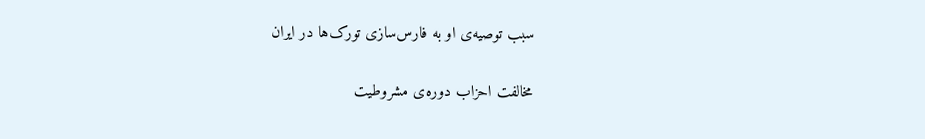سبب توصیه‌ی او به فارس‌سازی تورک‌ها در ایران

مخالفت احزاب دوره‌ی مشروطیت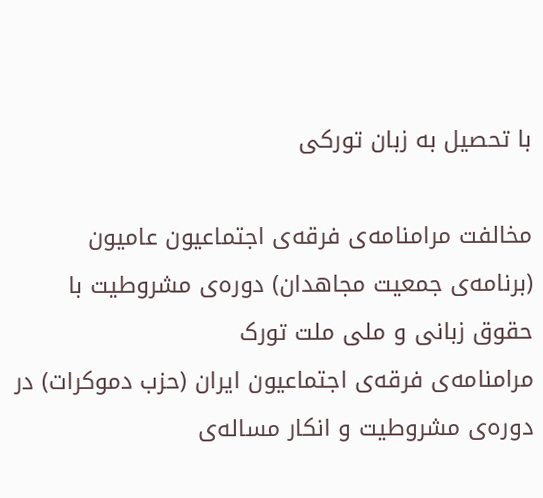با تحصیل به زبان تورکی

مخالفت مرامنامه‌ی فرقه‌ی اجتماعیون عامیون (برنامه‌ی جمعیت مجاهدان) دوره‌ی مشروطیت با حقوق زبانی و ملی ملت تورک
مرامنامه‌ی فرقه‌ی اجتماعیون ایران (حزب دموکرات) در دوره‌ی مشروطیت و انکار مساله‌ی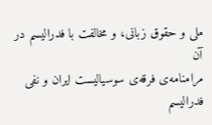ملی و حقوق زبانی، و مخالفت با فدرالیسم در آن
مرامنامه‌ی فرقه‌ی سوسیالیست ایران و نفی فدرالیسم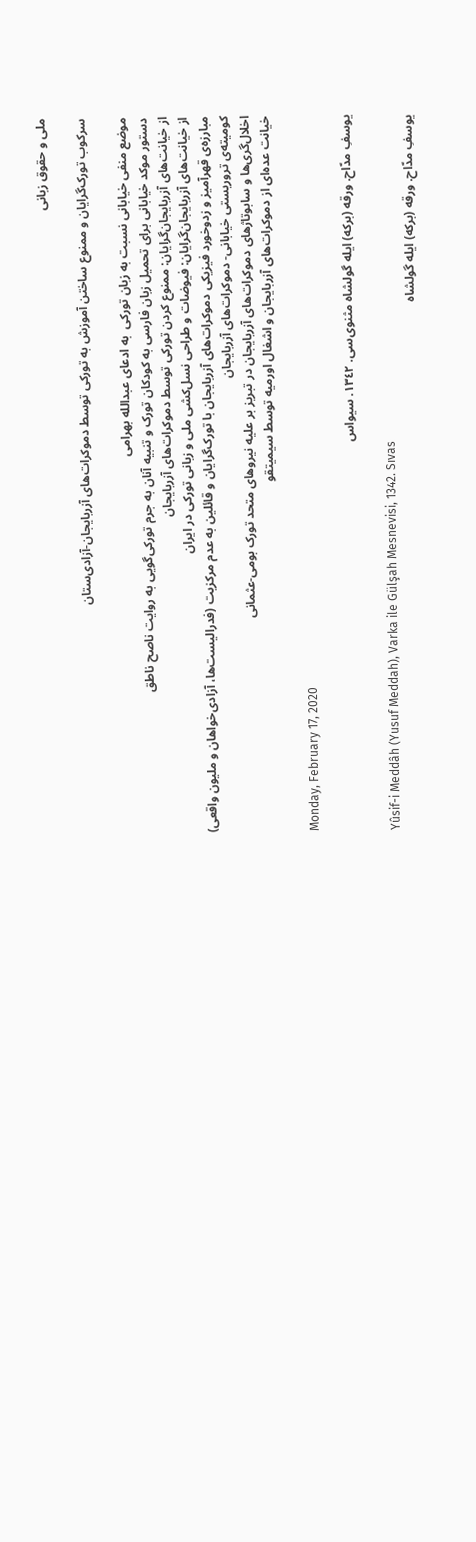ملی و حقوق زبانی

سرکوب تورک‌گرایان و ممنوع ساختن آموزش به تورکی توسط دموکرات‌های آزربایجان-آزادی‌ستان

موضع منفی خیابانی نسبت به زبان تورکی  به ادعای عبدالله بهرامی
دستور موکد خیابانی برای تحمیل زبان فارسی به کودکان تورک و تنبیه آنان به جرم تورکی‌گویی به روایت ناصح ناطق
از خیانت‌های آزربایجان‌گرایان: ممنوع کردن تورکی توسط دموکرات‌های آزربایجان
از خیانت‌های آزربایجان‌گرایان: فیوضات و طراحی نسل‌کشی ملی و زبانی تورکی در ایران
مبارزه‌ی قهرآمیز و زدوخورد فیزیکی دموکرات‌های آزربایجان با تورک‌گرایان و قائلین به عدم مرکزیت (فدرالیست‌ها، آزادی‌خواهان و ملیون واقعی)
کومیته‌ی تروریستی خیابانی- دموکرات‌های آزربایجان
اخلال‌گری‌ها و سابوتاژهای دموکرات‌های آزربایجان در تبریز بر علیه نیروهای متحد تورک بومی-عثمانی
خیانت عده‌ای از دموکرات‌های آزربایجان و اشغال اورمیه توسط سیمیتقو

Monday, February 17, 2020

یوسفِ مدّاح. ورقه (برکه) ایله گولشاه مثنوی‌سی. ١٣٤٢. سیواس

Yûsif-i Meddâh (Yusuf Meddah), Varka ile Gülşah Mesnevisi, 1342. Sıvas
یوسفِ مدّاح. ورقه (برکه) ایله گولشاه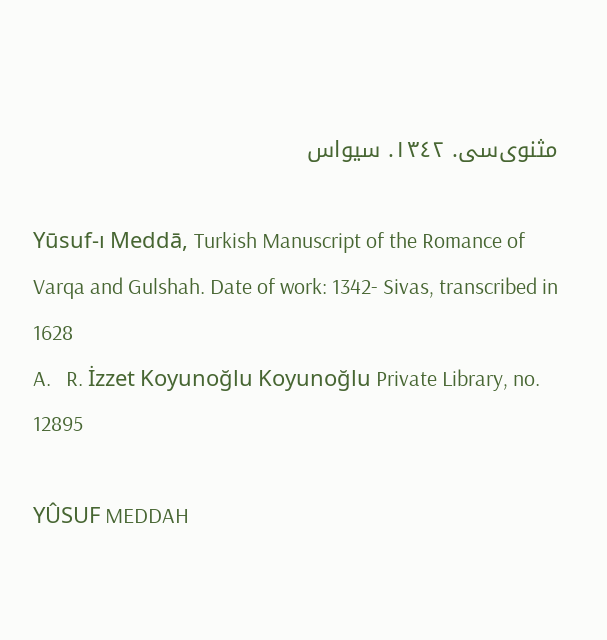مثنوی‌سی. ١٣٤٢. سیواس

Yūsuf-ı Meddā, Turkish Manuscript of the Romance of Varqa and Gulshah. Date of work: 1342- Sivas, transcribed in 1628
A.   R. İzzet Koyunoğlu Koyunoğlu Private Library, no. 12895

YÛSUF MEDDAH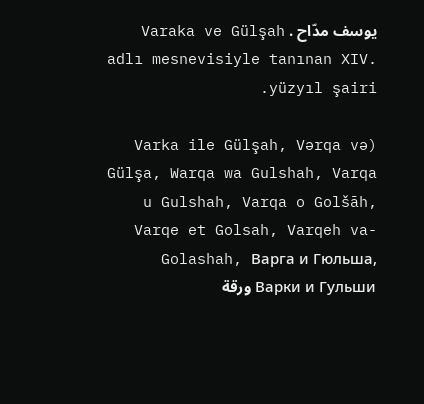يوسف مدّاح . Varaka ve Gülşah adlı mesnevisiyle tanınan XIV. yüzyıl şairi.

(Varka ile Gülşah, Vərqa və Gülşa, Warqa wa Gulshah, Varqa u Gulshah, Varqa o Golšāh, Varqe et Golsah, Varqeh va-Golashah, Варга и Гюльша, Варки и Гульши ورقة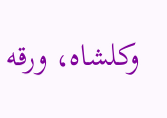وكلشاه، ورقه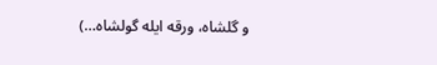و گلشاه، ورقه ایله گولشاه...)